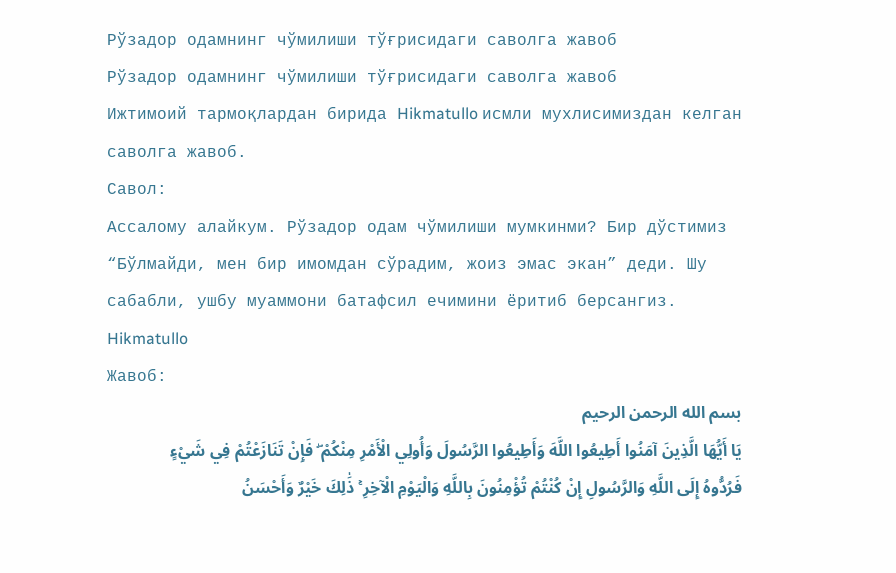Рўзадор одамнинг чўмилиши тўғрисидаги саволга жавоб
Рўзадор одамнинг чўмилиши тўғрисидаги саволга жавоб
Ижтимоий тармоқлардан бирида Hikmatullo исмли мухлисимиздан келган саволга жавоб.
Савол:
Ассалому алайкум. Рўзадор одам чўмилиши мумкинми? Бир дўстимиз “Бўлмайди, мен бир имомдан сўрадим, жоиз эмас экан” деди. Шу сабабли, ушбу муаммони батафсил ечимини ёритиб берсангиз.
Hikmatullo
Жавоб:
بسم الله الرحمن الرحيم
يَا أَيُّهَا الَّذِينَ آمَنُوا أَطِيعُوا اللَّهَ وَأَطِيعُوا الرَّسُولَ وَأُولِي الْأَمْرِ مِنْكُمْ ۖ فَإِنْ تَنَازَعْتُمْ فِي شَيْءٍ فَرُدُّوهُ إِلَى اللَّهِ وَالرَّسُولِ إِنْ كُنْتُمْ تُؤْمِنُونَ بِاللَّهِ وَالْيَوْمِ الْآخِرِ ۚ ذَٰلِكَ خَيْرٌ وَأَحْسَنُ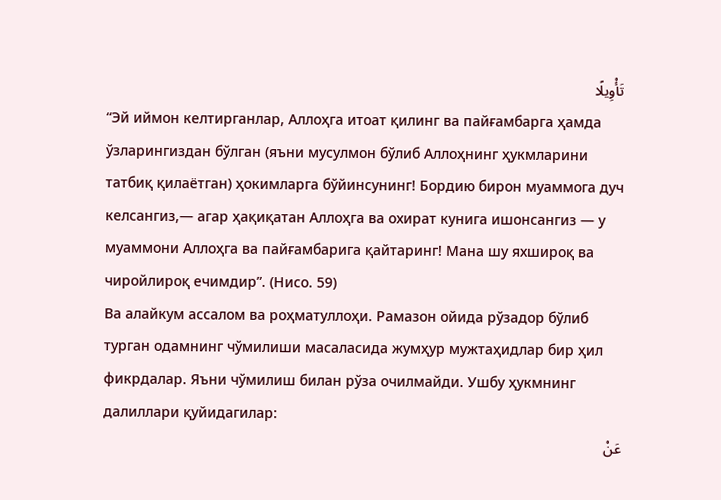تَأْوِيلًا
“Эй иймон келтирганлар, Аллоҳга итоат қилинг ва пайғамбарга ҳамда ўзларингиздан бўлган (яъни мусулмон бўлиб Аллоҳнинг ҳукмларини татбиқ қилаётган) ҳокимларга бўйинсунинг! Бордию бирон муаммога дуч келсангиз,— агар ҳақиқатан Аллоҳга ва охират кунига ишонсангиз — у муаммони Аллоҳга ва пайғамбарига қайтаринг! Мана шу яхшироқ ва чиройлироқ ечимдир”. (Нисо. 59)
Ва алайкум ассалом ва роҳматуллоҳи. Рамазон ойида рўзадор бўлиб турган одамнинг чўмилиши масаласида жумҳур мужтаҳидлар бир ҳил фикрдалар. Яъни чўмилиш билан рўза очилмайди. Ушбу ҳукмнинг далиллари қуйидагилар:
عَنْ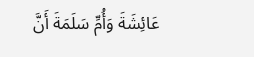عَائِشَةَ وَأُمِّ سَلَمَةَ أَنَّ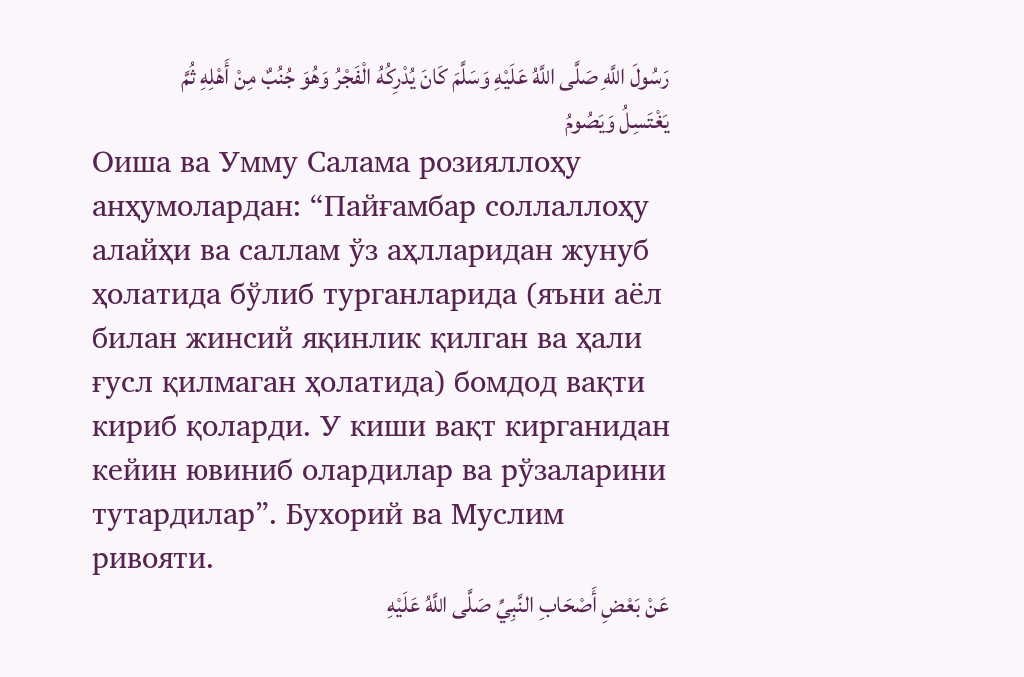رَسُولَ اللَّهِ صَلَّى اللَّهُ عَلَيْهِ وَسَلَّمَ كَانَ يُدْرِكُهُ الْفَجْرُ وَهُوَ جُنُبٌ مِنْ أَهْلِهِ ثُمَّ يَغْتَسِلُ وَيَصُومُ
Оиша ва Умму Салама розияллоҳу анҳумолардан: “Пайғамбар соллаллоҳу алайҳи ва саллам ўз аҳлларидан жунуб ҳолатида бўлиб турганларида (яъни аёл билан жинсий яқинлик қилган ва ҳали ғусл қилмаган ҳолатида) бомдод вақти кириб қоларди. У киши вақт кирганидан кейин ювиниб олардилар ва рўзаларини тутардилар”. Бухорий ва Муслим ривояти.
عَنْ بَعْضِ أَصْحَابِ النَّبِيِّ صَلَّى اللَّهُ عَلَيْهِ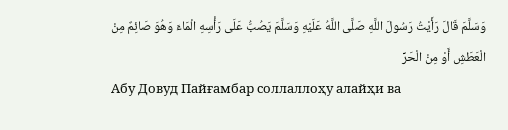وَسَلَّمَ قَالَ رَأَيْتُ رَسُولَ اللَّهِ صَلَّى اللَّهُ عَلَيْهِ وَسَلَّمَ يَصُبُّ عَلَى رَأْسِهِ الْمَاءَ وَهُوَ صَائِمٌ مِنْ الْعَطَشِ أَوْ مِنْ الْحَرِّ
Абу Довуд Пайғамбар соллаллоҳу алайҳи ва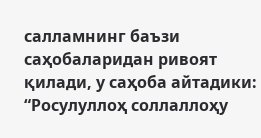салламнинг баъзи саҳобаларидан ривоят қилади, у саҳоба айтадики: “Росулуллоҳ соллаллоҳу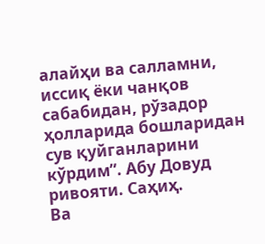алайҳи ва салламни, иссиқ ёки чанқов сабабидан, рўзадор ҳолларида бошларидан сув қуйганларини кўрдим”. Абу Довуд ривояти. Саҳиҳ.
Ва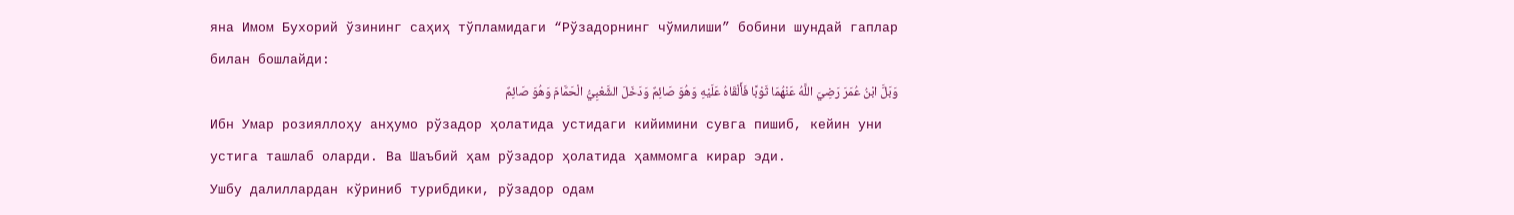яна Имом Бухорий ўзининг саҳиҳ тўпламидаги “Рўзадорнинг чўмилиши” бобини шундай гаплар билан бошлайди:
وَبَلَّ ابْنُ عُمَرَ رَضِيَ اللَّهُ عَنْهُمَا ثَوْبًا فَأَلْقَاهُ عَلَيْهِ وَهُوَ صَائِمٌ وَدَخَلَ الشَّعْبِيُّ الْحَمَّامَ وَهُوَ صَائِمٌ
Ибн Умар розияллоҳу анҳумо рўзадор ҳолатида устидаги кийимини сувга пишиб, кейин уни устига ташлаб оларди. Ва Шаъбий ҳам рўзадор ҳолатида ҳаммомга кирар эди.
Ушбу далиллардан кўриниб турибдики, рўзадор одам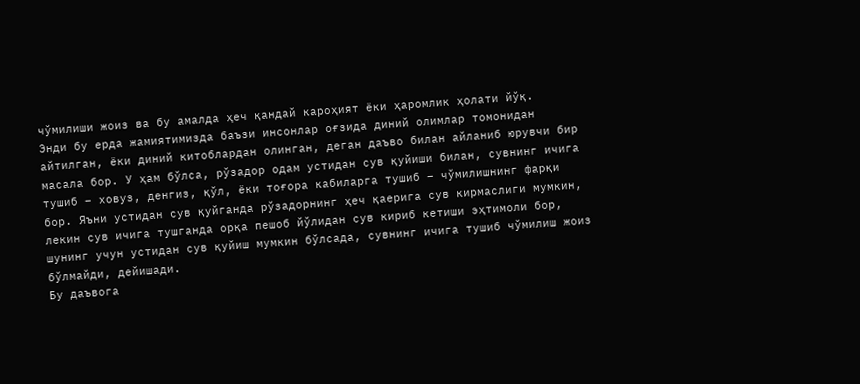чўмилиши жоиз ва бу амалда ҳеч қандай кароҳият ёки ҳаромлик ҳолати йўқ.
Энди бу ерда жамиятимизда баъзи инсонлар оғзида диний олимлар томонидан айтилган, ёки диний китоблардан олинган, деган даъво билан айланиб юрувчи бир масала бор. У ҳам бўлса, рўзадор одам устидан сув қуйиши билан, сувнинг ичига тушиб – ховуз, денгиз, қўл, ёки тоғора кабиларга тушиб – чўмилишнинг фарқи бор. Яъни устидан сув қуйганда рўзадорнинг ҳеч қаерига сув кирмаслиги мумкин, лекин сув ичига тушганда орқа пешоб йўлидан сув кириб кетиши эҳтимоли бор, шунинг учун устидан сув қуйиш мумкин бўлсада, сувнинг ичига тушиб чўмилиш жоиз бўлмайди, дейишади.
Бу даъвога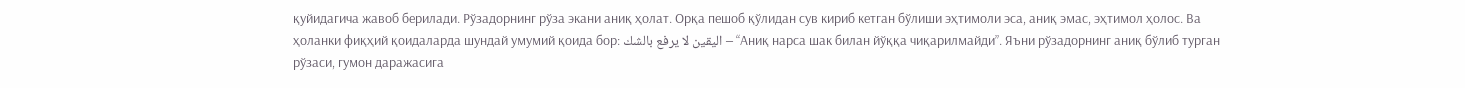қуйидагича жавоб берилади. Рўзадорнинг рўза экани аниқ ҳолат. Орқа пешоб қўлидан сув кириб кетган бўлиши эҳтимоли эса, аниқ эмас, эҳтимол ҳолос. Ва ҳоланки фиқҳий қоидаларда шундай умумий қоида бор: اليقين لا يرفع بالشك – “Аниқ нарса шак билан йўққа чиқарилмайди”. Яъни рўзадорнинг аниқ бўлиб турган рўзаси, гумон даражасига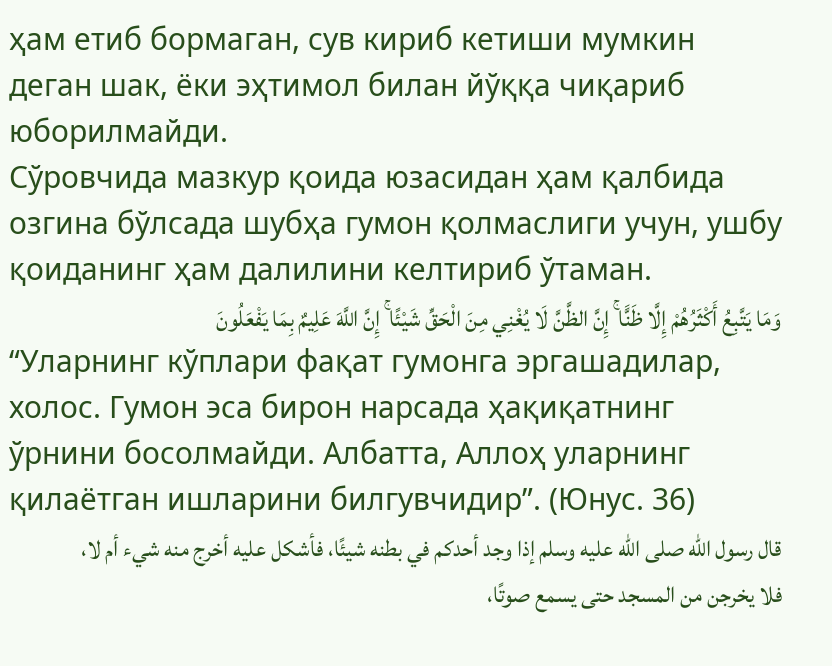ҳам етиб бормаган, сув кириб кетиши мумкин деган шак, ёки эҳтимол билан йўққа чиқариб юборилмайди.
Сўровчида мазкур қоида юзасидан ҳам қалбида озгина бўлсада шубҳа гумон қолмаслиги учун, ушбу қоиданинг ҳам далилини келтириб ўтаман.
وَمَا يَتَّبِعُ أَكْثَرُهُمْ إِلَّا ظَنًّا ۚ إِنَّ الظَّنَّ لَا يُغْنِي مِنَ الْحَقِّ شَيْئًا ۚ إِنَّ اللَّهَ عَلِيمٌ بِمَا يَفْعَلُونَ
“Уларнинг кўплари фақат гумонга эргашадилар, холос. Гумон эса бирон нарсада ҳақиқатнинг ўрнини босолмайди. Албатта, Аллоҳ уларнинг қилаётган ишларини билгувчидир”. (Юнус. 36)
قال رسول الله صلى الله عليه وسلم إذا وجد أحدكم في بطنه شيئًا، فأشكل عليه أخرج منه شيء أم لا، فلا يخرجن من المسجد حتى يسمع صوتًا،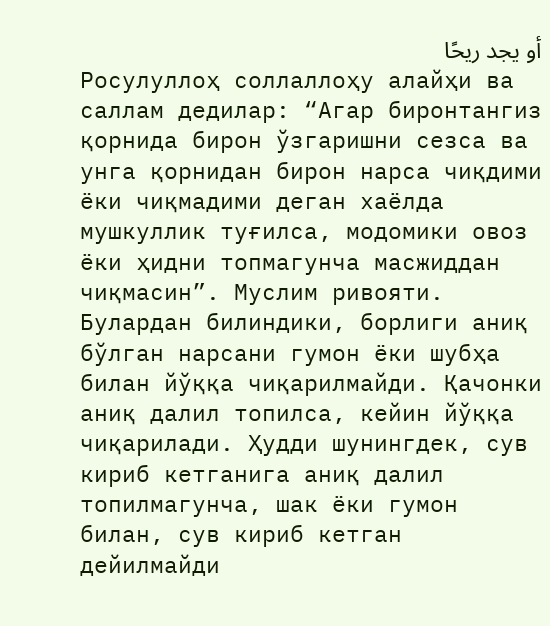أو يجد ريحًا
Росулуллоҳ соллаллоҳу алайҳи ва саллам дедилар: “Агар биронтангиз қорнида бирон ўзгаришни сезса ва унга қорнидан бирон нарса чиқдими ёки чиқмадими деган хаёлда мушкуллик туғилса, модомики овоз ёки ҳидни топмагунча масжиддан чиқмасин”. Муслим ривояти.
Булардан билиндики, борлиги аниқ бўлган нарсани гумон ёки шубҳа билан йўққа чиқарилмайди. Қачонки аниқ далил топилса, кейин йўққа чиқарилади. Ҳудди шунингдек, сув кириб кетганига аниқ далил топилмагунча, шак ёки гумон билан, сув кириб кетган дейилмайди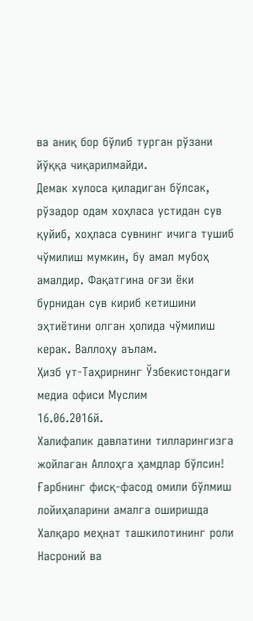ва аниқ бор бўлиб турган рўзани йўққа чиқарилмайди.
Демак хулоса қиладиган бўлсак, рўзадор одам хоҳласа устидан сув қуйиб, хоҳласа сувнинг ичига тушиб чўмилиш мумкин, бу амал мубоҳ амалдир. Фақатгина оғзи ёки бурнидан сув кириб кетишини эҳтиётини олган ҳолида чўмилиш керак. Валлоҳу аълам.
Ҳизб ут-Таҳрирнинг Ўзбекистондаги медиа офиси Муслим
16.06.2016й.
Халифалик давлатини тилларингизга жойлаган Аллоҳга ҳамдлар бўлсин!
Ғарбнинг фисқ-фасод омили бўлмиш лойиҳаларини амалга оширишда Халқаро меҳнат ташкилотининг роли
Насроний ва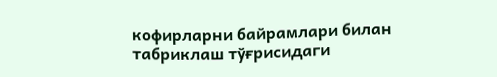кофирларни байрамлари билан табриклаш тўғрисидаги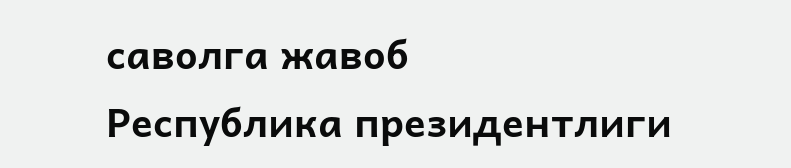саволга жавоб
Республика президентлиги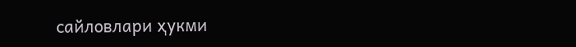сайловлари ҳукми